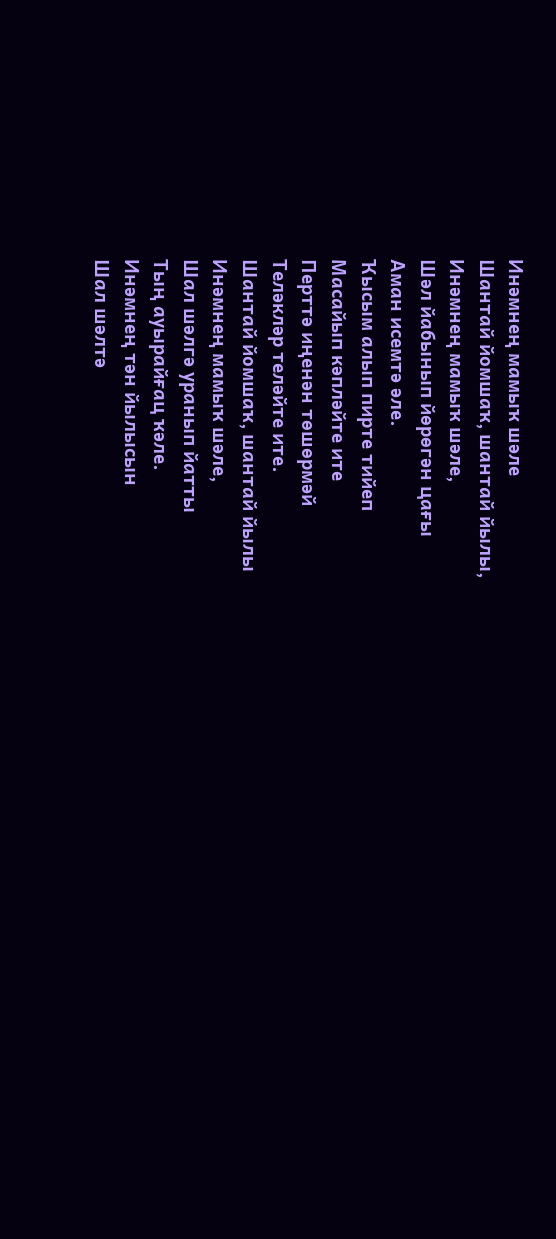Инәмнең мамыҡ шәле
Шантай йомшаҡ, шантай йылы,
Инәмнең мамыҡ шәле,
Шәл йабынып йөрөгән цағы
Аман исемтә әле.
Ҡысым алып пирте тийеп
Масайып кәпләйте ите
Перттә иңенән төшөрмәй
Теләкләр теләйте ите.
Шантай йомшаҡ, шантай йылы
Инәмнең мамыҡ шәле,
Шал шәлгә уранып йатты
Тың ауырайғац ҡәле.
Инәмнең тән йылысын
Шал шәлтә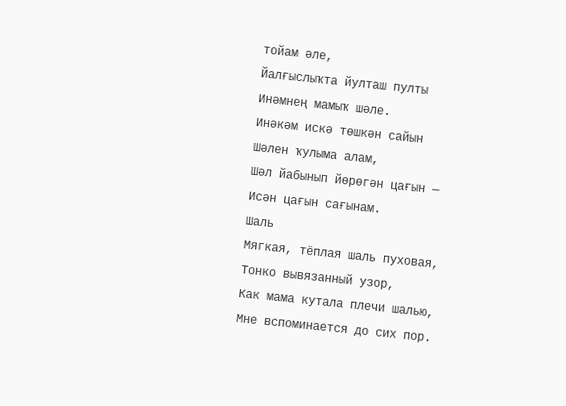тойам әле,
Йалғыслыҡта йулташ пулты
Инәмнең мамыҡ шәле.
Инәкәм искә төшкән сайын
Шәлен ҡулыма алам,
Шәл йабынып йөрөгән цағын —
Исән цағын сағынам.
Шаль
Мягкая, тёплая шаль пуховая,
Тонко вывязанный узор,
Как мама кутала плечи шалью,
Мне вспоминается до сих пор.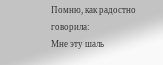Помню, как радостно говорила:
Мне эту шаль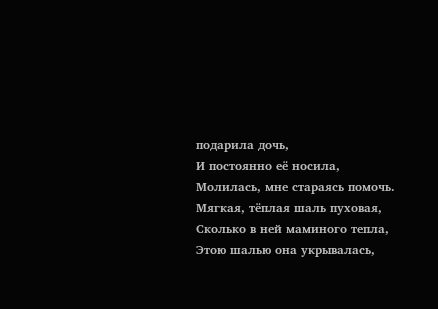подарила дочь,
И постоянно её носила,
Молилась, мне стараясь помочь.
Мягкая, тёплая шаль пуховая,
Сколько в ней маминого тепла,
Этою шалью она укрывалась,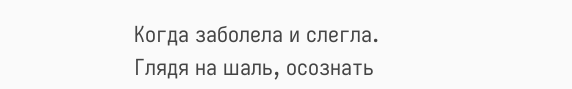Когда заболела и слегла.
Глядя на шаль, осознать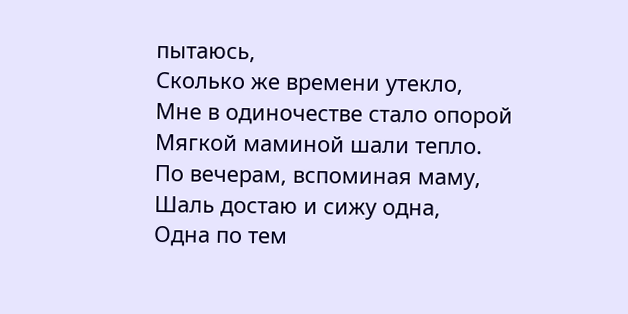пытаюсь,
Сколько же времени утекло,
Мне в одиночестве стало опорой
Мягкой маминой шали тепло.
По вечерам, вспоминая маму,
Шаль достаю и сижу одна,
Одна по тем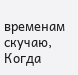временам скучаю,
Когда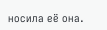носила её она.